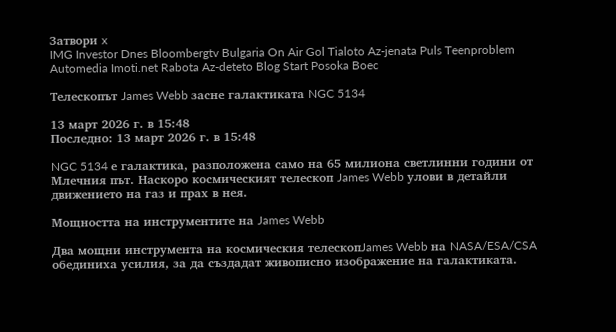Затвори x
IMG Investor Dnes Bloombergtv Bulgaria On Air Gol Tialoto Az-jenata Puls Teenproblem Automedia Imoti.net Rabota Az-deteto Blog Start Posoka Boec

Телескопът James Webb засне галактиката NGC 5134

13 март 2026 г. в 15:48
Последно: 13 март 2026 г. в 15:48

NGC 5134 е галактика, разположена само на 65 милиона светлинни години от Млечния път. Наскоро космическият телескоп James Webb улови в детайли движението на газ и прах в нея.

Мощността на инструментите на James Webb

Два мощни инструмента на космическия телескопJames Webb на NASA/ESA/CSA обединиха усилия, за да създадат живописно изображение на галактиката.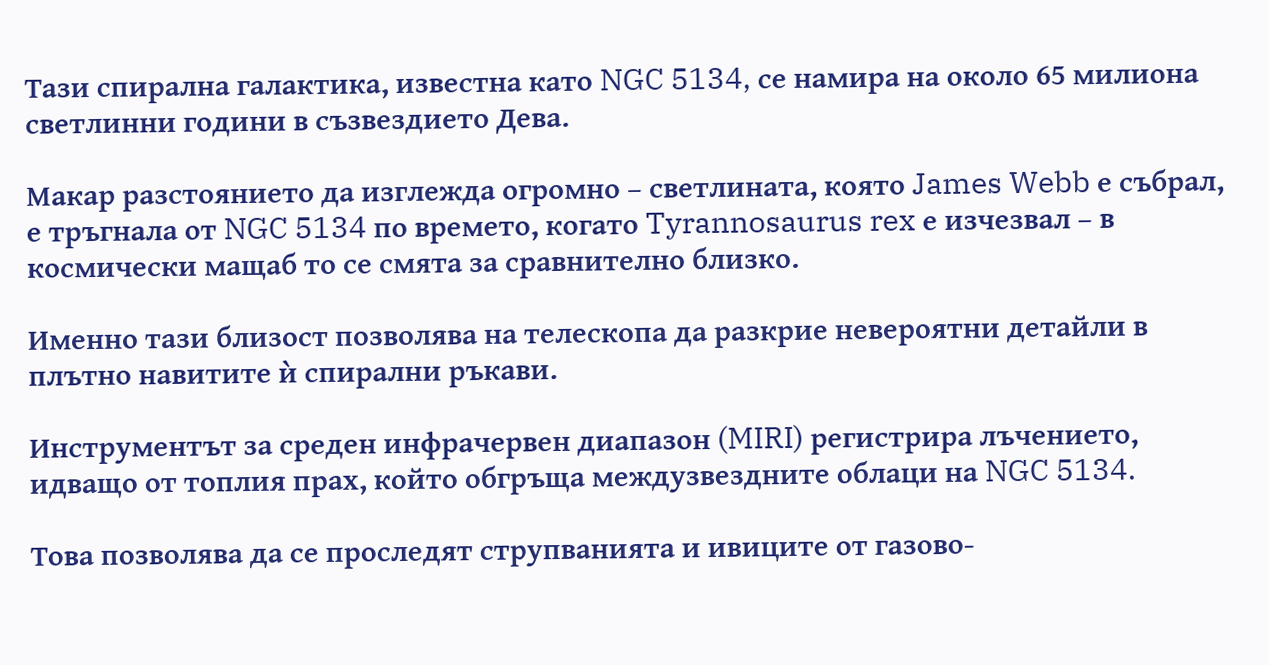Тази спирална галактика, известна като NGC 5134, се намира на около 65 милиона светлинни години в съзвездието Дева.

Макар разстоянието да изглежда огромно – светлината, която James Webb е събрал, е тръгнала от NGC 5134 по времето, когато Tyrannosaurus rex е изчезвал – в космически мащаб то се смята за сравнително близко.

Именно тази близост позволява на телескопа да разкрие невероятни детайли в плътно навитите ѝ спирални ръкави.

Инструментът за среден инфрачервен диапазон (MIRI) регистрира лъчението, идващо от топлия прах, който обгръща междузвездните облаци на NGC 5134.

Това позволява да се проследят струпванията и ивиците от газово-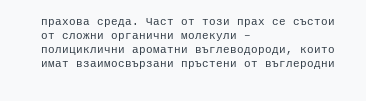прахова среда. Част от този прах се състои от сложни органични молекули – полициклични ароматни въглеводороди, които имат взаимосвързани пръстени от въглеродни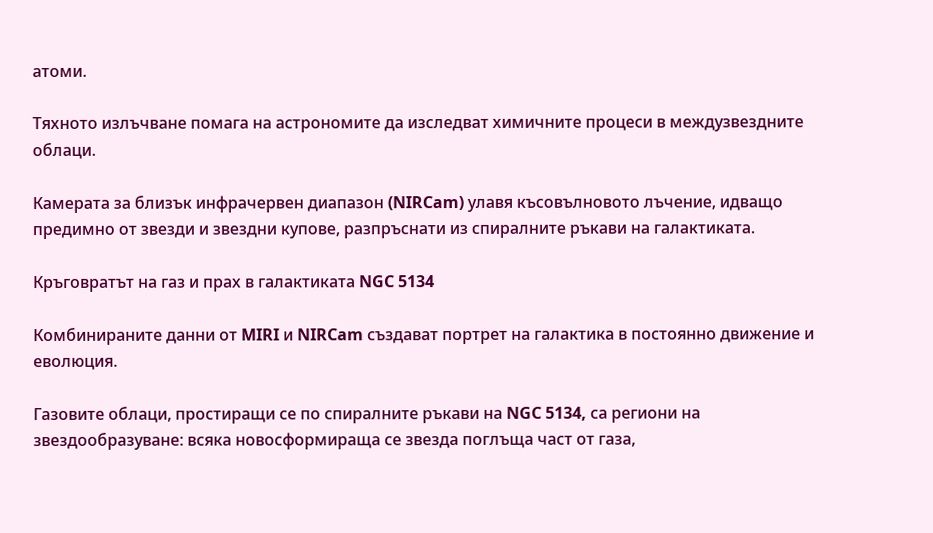атоми.

Тяхното излъчване помага на астрономите да изследват химичните процеси в междузвездните облаци.

Камерата за близък инфрачервен диапазон (NIRCam) улавя късовълновото лъчение, идващо предимно от звезди и звездни купове, разпръснати из спиралните ръкави на галактиката.

Кръговратът на газ и прах в галактиката NGC 5134

Комбинираните данни от MIRI и NIRCam създават портрет на галактика в постоянно движение и еволюция.

Газовите облаци, простиращи се по спиралните ръкави на NGC 5134, са региони на звездообразуване: всяка новосформираща се звезда поглъща част от газа,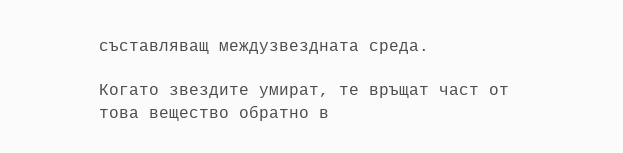съставляващ междузвездната среда.

Когато звездите умират, те връщат част от това вещество обратно в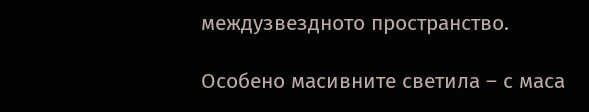междузвездното пространство.

Особено масивните светила – с маса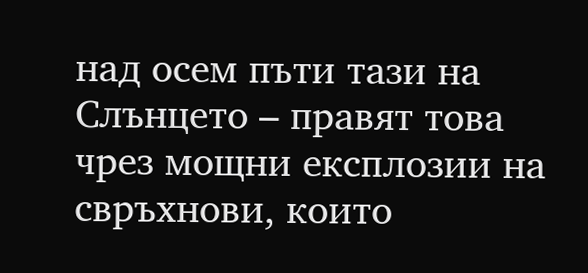над осем пъти тази на Слънцето – правят това чрез мощни експлозии на свръхнови, които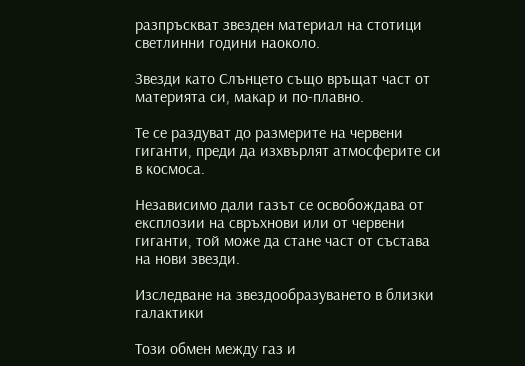разпръскват звезден материал на стотици светлинни години наоколо.

Звезди като Слънцето също връщат част от материята си, макар и по-плавно.

Те се раздуват до размерите на червени гиганти, преди да изхвърлят атмосферите си в космоса.

Независимо дали газът се освобождава от експлозии на свръхнови или от червени гиганти, той може да стане част от състава на нови звезди.

Изследване на звездообразуването в близки галактики

Този обмен между газ и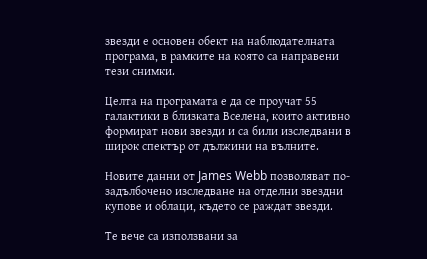звезди е основен обект на наблюдателната програма, в рамките на която са направени тези снимки.

Целта на програмата е да се проучат 55 галактики в близката Вселена, които активно формират нови звезди и са били изследвани в широк спектър от дължини на вълните.

Новите данни от James Webb позволяват по-задълбочено изследване на отделни звездни купове и облаци, където се раждат звезди.

Те вече са използвани за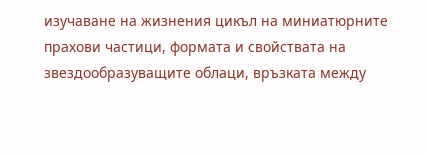изучаване на жизнения цикъл на миниатюрните прахови частици, формата и свойствата на звездообразуващите облаци, връзката между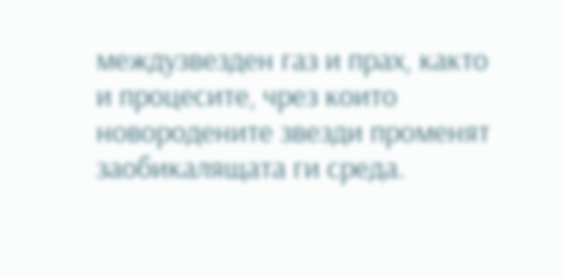междузвезден газ и прах, както и процесите, чрез които новородените звезди променят заобикалящата ги среда.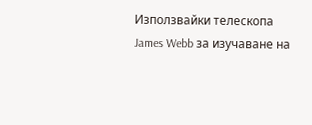Използвайки телескопа James Webb за изучаване на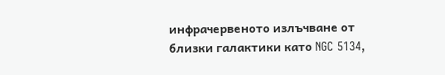инфрачервеното излъчване от близки галактики като NGC 5134,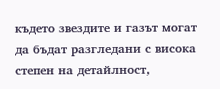където звездите и газът могат да бъдат разгледани с висока степен на детайлност,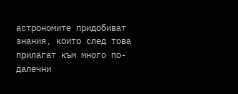астрономите придобиват знания, които след това прилагат към много по-далечни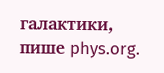галактики, пише phys.org.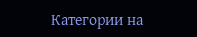Категории на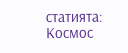статията:
Космос